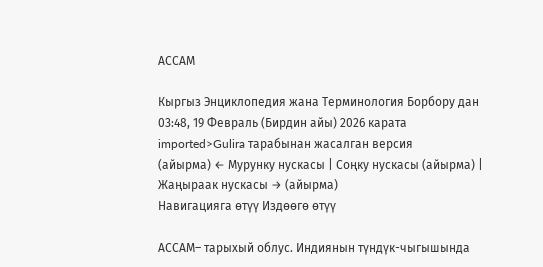АССАМ

Кыргыз Энциклопедия жана Терминология Борбору дан
03:48, 19 Февраль (Бирдин айы) 2026 карата imported>Gulira тарабынан жасалган версия
(айырма) ← Мурунку нускасы | Соңку нускасы (айырма) | Жаңыраак нускасы → (айырма)
Навигацияга өтүү Издөөгө өтүү

АССАМ– тарыхый облус. Индиянын түндүк-чыгышында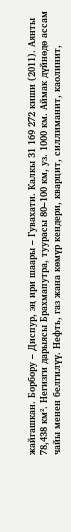жайгашкан. Борбору – Диспур, эң ири шаары – Гувахати. Калкы 31 169 272 киши (2011). Аянты 78,438 км². Негизги дарыясы Брахмапутра, туурасы 80–100 км, уз. 1000 км. Аймак дүйнөдө ассам чайы менен белгилүү. Нефть, газ жана көмүр кендери, кварцит, силлиманит, каолинит,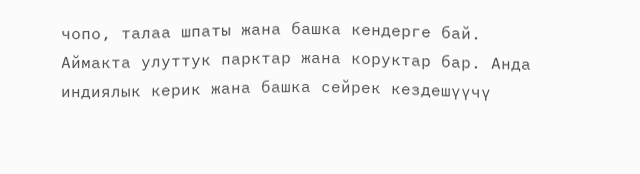чопо, талаа шпаты жана башка кендерге бай. Аймакта улуттук парктар жана коруктар бар. Анда индиялык керик жана башка сейрек кездешүүчү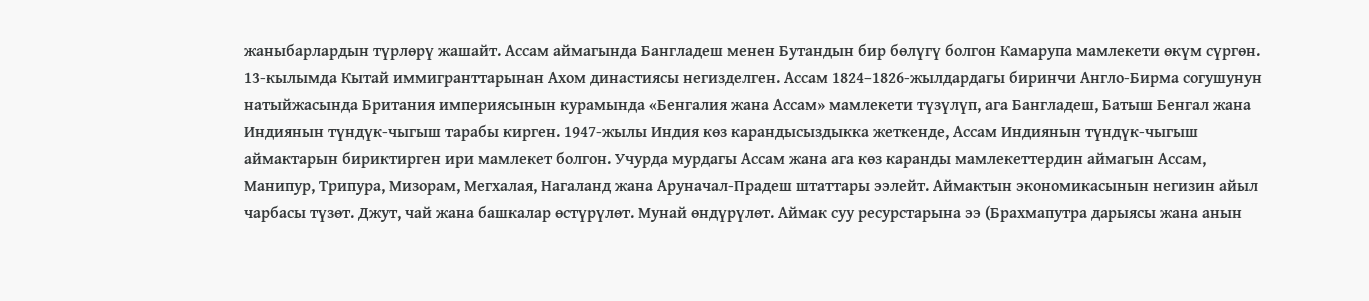жаныбарлардын түрлөрү жашайт. Ассам аймагында Бангладеш менен Бутандын бир бөлүгү болгон Камарупа мамлекети өкүм сүргөн. 13-кылымда Кытай иммигранттарынан Ахом династиясы негизделген. Ассам 1824–1826-жылдардагы биринчи Англо-Бирма согушунун натыйжасында Британия империясынын курамында «Бенгалия жана Ассам» мамлекети түзүлүп, ага Бангладеш, Батыш Бенгал жана Индиянын түндүк-чыгыш тарабы кирген. 1947-жылы Индия көз карандысыздыкка жеткенде, Ассам Индиянын түндүк-чыгыш аймактарын бириктирген ири мамлекет болгон. Учурда мурдагы Ассам жана ага көз каранды мамлекеттердин аймагын Ассам, Манипур, Трипура, Мизорам, Мегхалая, Нагаланд жана Аруначал-Прадеш штаттары ээлейт. Аймактын экономикасынын негизин айыл чарбасы түзөт. Джут, чай жана башкалар өстүрүлөт. Мунай өндүрүлөт. Аймак суу ресурстарына ээ (Брахмапутра дарыясы жана анын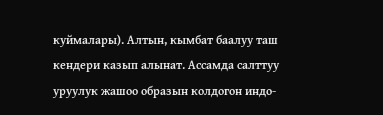куймалары). Алтын, кымбат баалуу таш кендери казып алынат. Ассамда салттуу уруулук жашоо образын колдогон индо-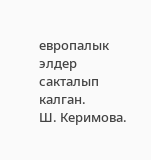европалык элдер сакталып калган.
Ш. Керимова.